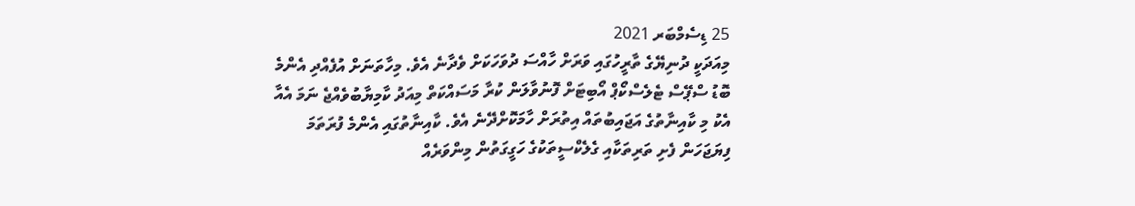25 ޑިސެމްބަރ 2021
މިއަދަކީ ދުނިޔޭގެ ތާރީހުގައި ވަރަށް ހާއްސަ ދުވަހަކަށް ވެދާނެ އެވެ. މިހާތަނަށް އުފެއްދި އެންމެ ބޮޑު ސްޕޭސް ޓެލެސްކޯޕް އޯބިޓަށް ފޮނުވާލަން ކުރާ މަސައްކަތް މިއަދު ކާމިޔާބުވެއްޖެ ނަމަ އެއާ އެކު މި ކާއިނާތުގެ އަޖައިބުތައް އިތުރަށް ހާމަކޮށްދޭނެ އެވެ. ކާއިނާތުގައި އެންމެ ފުރަތަމަ ފިޔަޖަހަން ފެށި ތަރިތަކާއި ގެލެކްސީތަކުގެ ހަގީގަތުން މިންވަރެއް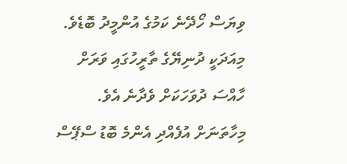ވިޔަސް ހޯދޭނެ ކަމުގެ އުންމީދު ބޮޑެވެ.
މިއަދަކީ ދުނިޔޭގެ ތާރީހުގައި ވަރަށް ހާއްސަ ދުވަހަކަށް ވެދާނެ އެވެ. މިހާތަނަށް އުފެއްދި އެންމެ ބޮޑު ސްޕޭސް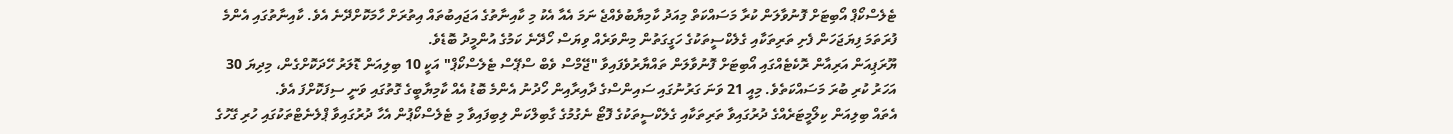ޓެލެސްކޯޕް އޯބިޓަށް ފޮނުވާލަން ކުރާ މަސައްކަތް މިއަދު ކާމިޔާބުވެއްޖެ ނަމަ އެއާ އެކު މި ކާއިނާތުގެ އަޖައިބުތައް އިތުރަށް ހާމަކޮށްދޭނެ އެވެ. ކާއިނާތުގައި އެންމެ ފުރަތަމަ ފިޔަޖަހަން ފެށި ތަރިތަކާއި ގެލެކްސީތަކުގެ ހަގީގަތުން މިންވަރެއް ވިޔަސް ހޯދޭނެ ކަމުގެ އުންމީދު ބޮޑެވެ.
ޔޫރަޕިއަން އަރިއާން ރޮކެޓެއްގައި އޯބިޓަށް ފޮނުވާލަން ތައްޔާރުވެފައިވާ "ޖޭމްސް ވެބް ސްޕޭސް ޓެލެސްކޯޕް" އަކީ 10 ބިލިއަން ޑޮލަރު ހޭދަކޮށްގެން، މިދިޔަ 30 އަހަރު ކުރި ބުރަ މަސައްކަތެވެ. މިއީ 21 ވަނަ ގަރުނުގައި ސައިންސްގެ ދާއިރާއިން ހޯދުނު އެންމެ ބޮޑު އެއް ކާމިޔާބީގެ ގޮތުގައި ވަނީ ސިފަކޮށްފަ އެވެ.
އެތައް ބިލިއަން ކިލޯމީޓަރެއްގެ ދުރުގައިވާ ތަރިތަކާއި ގެލެކްސީތަކުގެ ފޮޓޯ ނެގުމުގެ ގާބިލްކަން ލިބިފައިވާ މި ޓެލެސްކޯޕުން އެހާ ދުރުގައިވާ ޕްލެނެޓްތަކުގައި ހުރި ގޭހުގެ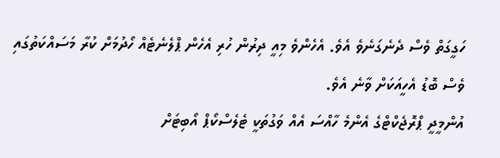ހަގީގަތް ވެސް ދެނެގަނެވެ އެވެ. އެހެންވެ މިއީ ދިރުން ހުރި އެހެން ޕްލެނެޓެއް ހޯދުމަށް ކުރާ މަސައްކަތުގައި ވެސް ބޮޑު އެހީއަކަށް ވާނެ އެވެ.
އުންމީދީ ޕްރޮޖެކްޓްގެ އެންމެ ހާއްސަ އެއް ވަގުތަކީ ޓެލެސްކޯޕް އޯބިޓަށް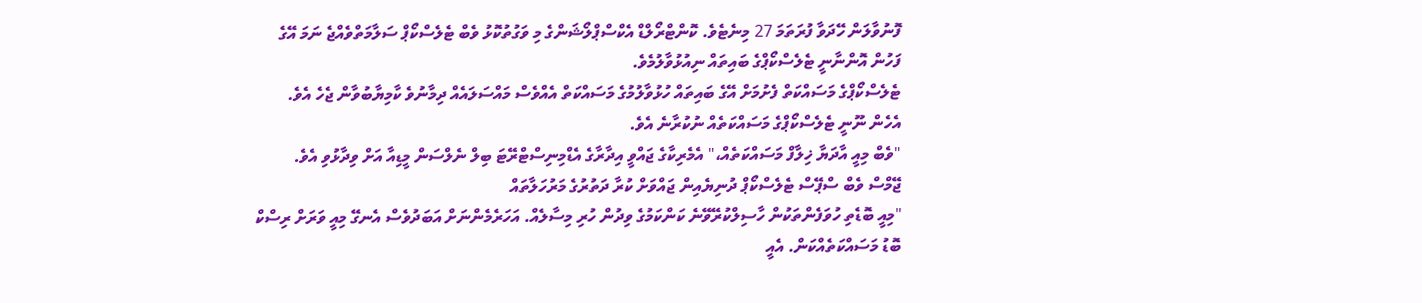ފޮނުވާލަން ހޭދަވާ ފުރަތަމަ 27 މިނެޓެވެ. ކޮންޓްރޯލްޑް އެކްސްޕްލޯޝަންގެ މި ވަގުތުކޮޅު ވެބް ޓެލެސްކޯޕް ސަލާމަތްވެއްޖެ ނަމަ އޭގެ ފަހުން އޮންނާނީ ޓެލެސްކޯޕްގެ ބައިތައް ނިއުޅުވާލުމެވެ.
ޓެލެސްކޯޕްގެ މަސައްކަތް ފެށުމަށް އޭގެ ބައިތައް ހުޅުވާލުމުގެ މަސައްކަތް އެއްވެސް މައްސަލައެއް ދިމާނުވެ ކާމިޔާބުވާން ޖެހެ އެވެ. އެހެން ނޫނީ ޓެލެސްކޯޕްގެ މަސައްކަތެއް ނުކުރާނެ އެވެ.
"ވެބް މިއީ އާދަޔާ ޚިލާފް މަސައްކަތެއް،" އެމެރިކާގެ ޖައްވީ އިދާރާގެ އެޑްމިނިސްޓްރޭޓަ ބިލް ނެލްސަން މީޑިއާ އަށް ވިދާޅުވި އެވެ.
ޖޭމްސް ވެބް ސްޕޭސް ޓެލެސްކޯޕް ދުނިޔެއިން ޖައްވަށް ކުރާ ދަތުރުގެ މަރުހަލާތައް
"މިއީ ބޮޑެތި ހުވަފެންތަކުން ހާސިލްކުރޭވޭނެ ކަންކަމުގެ ވިދުން ހުރި މިސާލެއް. އަހަރެމެންނަށް އަބަދުވެސް އެނގޭ މިއީ ވަރަށް ރިސްކް ބޮޑު މަސައްކަތެއްކަން. އެއީ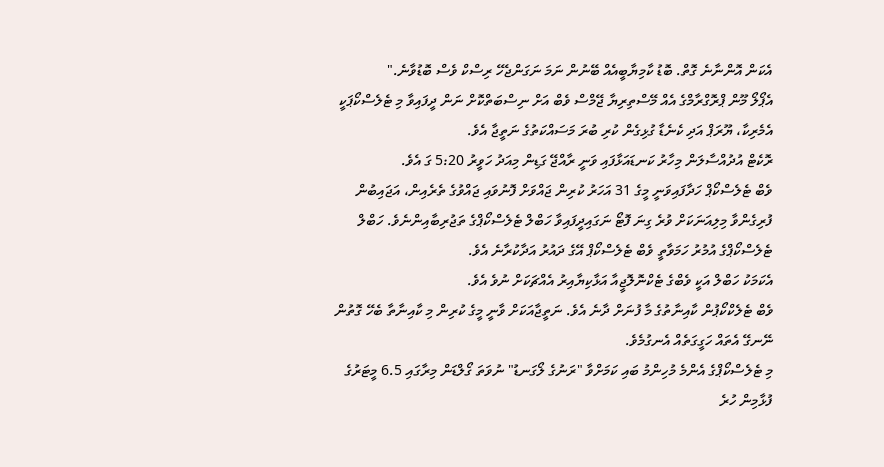އެކަން އޮންނާނެ ގޮތް. ބޮޑު ކާމިޔާބީއެއް ބޭނުން ނަމަ ނަގަންޖެހޭ ރިސްކް ވެސް ބޮޑުވާނެ."
އެޕޯލޯ މޫން ޕްރޮގްރާމްގެ އެއް މޭސްތިރިޔާ ޖޭމްސް ވެބް އަށް ނިސްބަތްކޮށް ނަން ދީފައިވާ މި ޓެލެސްކޯޕަކީ އެމެރިކާ، ޔޫރަޕް އަދި ކެނެޑާ ގުޅިގެން ކުރި ބުރަ މަސައްކަތުގެ ނަތީޖާ އެވެ.
ރޮކެޓް އުދުއްސާލަން މިހާރު ކަނޑައަޅާފައި ވަނީ ރާއްޖޭ ގަޑިން މިއަދު ހަވީރު 5:20 ގަ އެވެ.
ވެބް ޓެލެސްކޯޕް ހަދާފައިވަނީ މީގެ 31 އަހަރު ކުރިން ޖައްވަށް ފޮނުވައި ޖައްވުގެ ތެރެއިން، އަޖައިބުން ފުރިގެންވާ މިލިއަނަކަށް ވުރެ ގިނަ ފޮޓޯ ނަގައިދީފައިވާ ހަބްލް ޓެލެސްކޯޕްގެ ތަޖުރިބާއިންނެވެ. ހަބްލް ޓެލެސްކޯޕްގެ އުމުރު ހަމަވާތީ ވެބް ޓެލެސްކޯޕް އޭގެ ދައުރު އަދާކުރާނެ އެވެ.
އެކަމަކު ހަބްލް އަކީ ވެބްގެ ޓެކްނޮލޮޖީއާ އަޅާކިޔާއިރު އެއްޗަކަށް ނުވެ އެވެ.
ވެބް ޓެލެކްކޯޕުން ކާއިނާތުގެ މާ ފުނަށް ދާނެ އެވެ. ނަތީޖާއަކަށް ވާނީ މީގެ ކުރިން މި ކާއިނާތާ ބެހޭ ގޮތުން ނޭނގޭ އެތައް ހަގީގަތެއް އެނގުމެވެ.
މި ޓެލެސްކޯޕްގެ އެންމެ މުހިންމު ބައި ކަމަށްވާ "ރަނުގެ ލޯގަނޑު" ނުވަތަ ގޯލްޑަން މިރާގައި 6.5 މީޓަރުގެ ފުޅާމިން ހުރެ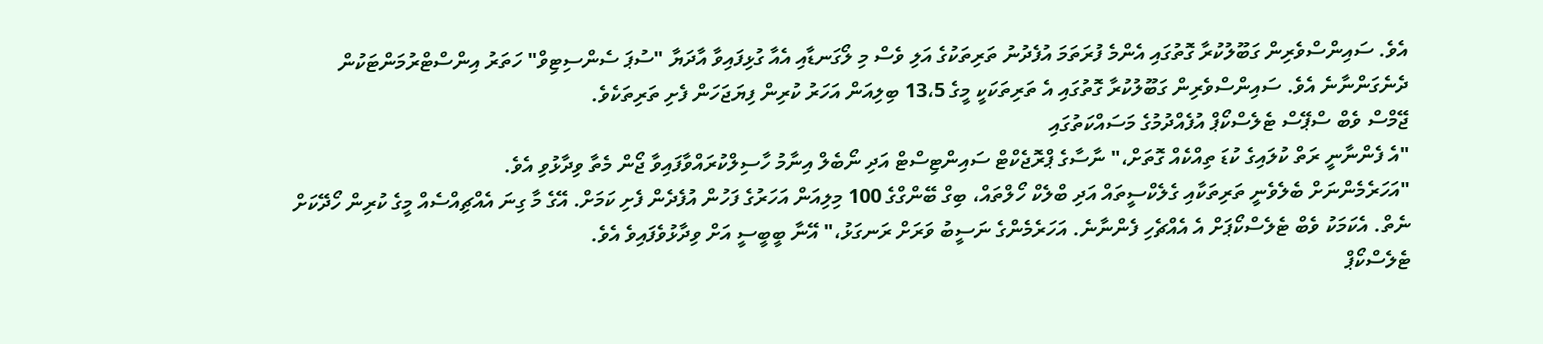އެވެ. ސައިންސްވެރިން ގަބޫލުކުރާ ގޮތުގައި އެންމެ ފުރަތަމަ އުފެދުނު ތަރިތަކުގެ އަލި ވެސް މި ލޯގަނޑާއި އެއާ ގުޅިފައިވާ އާދަޔާ "ސުޕަ ސެންސިޓިވް" ހަތަރު އިންސްޓްރުމަންޓަކުން ދެނެގަންނާނެ އެވެ. ސައިންސްވެރިން ގަބޫލުކުރާ ގޮތުގައި އެ ތަރިތަކަކީ މީގެ 13،5 ބިލިއަން އަހަރު ކުރިން ފިޔަޖަހަން ފެށި ތަރިތަކެވެ.
ޖޭމްސް ވެބް ސްޕޭސް ޓެލެސްކޯޕް އުފެއްދުމުގެ މަސައްކަތުގައި
"އެ ފެންނާނީ ރަތް ކުލައިގެ ކުޑަ ތިއްކެއް ގޮތަށް،" ނާސާގެ ޕްރޮޖެކްޓް ސައިންޓިސްޓް އަދި ނޯބެލް އިނާމު ހާސިލްކުރައްވާފައިވާ ޖޯން މެތާ ވިދާޅުވި އެވެ.
"އަހަރެމެންނަށް ބެލެވެނީ ތަރިތަކާއި ގެލެކްސީތައް އަދި ބްލެކް ހޯލްތައް، ބިގް ބޭންގްގެ 100 މިލިއަން އަހަރުގެ ފަހުން އުފެދެން ފެށި ކަމަށް. އޭގެ މާ ގިނަ އެއްޗިއްސެއް މީގެ ކުރިން ހޯދޭކަށް ނެތް. އެކަމަކު ވެބް ޓެލެސްކޯޕަށް އެ އެއްޗެހި ފެންނާނެ. އަހަރެމެންގެ ނަސީބު ވަރަށް ރަނގަޅު،" އޭނާ ބީބީސީ އަށް ވިދާޅުވެފައިވެ އެވެ.
ޓެލެސްކޯޕް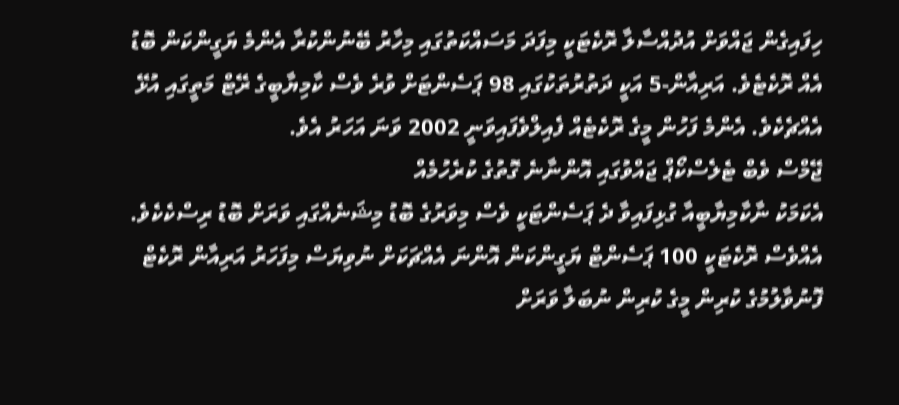ހިފައިގެން ޖައްވަށް އުދުއްސާލާ ރޮކެޓަކީ މިފަދަ މަސައްކަތުގައި މިހާރު ބޭނުންކުރާ އެންމެ ޔަގީންކަން ބޮޑު އެއް ރޮކެޓެވެ. އަރިއާން-5 އަކީ ދަތުރުތަކުގައި 98 ޕަސެންޓަށް ވުރެ ވެސް ކާމިޔާބީގެ ރޭޓް މަތީގައި އުޅޭ އެއްޗެކެވެ. އެންމެ ފަހުން މީގެ ރޮކެޓެއް ފެއިލްވެފައިވަނީ 2002 ވަނަ އަހަރު އެވެ.
ޖޭމްސް ވެބް ޓެލެސްކޯޕް ޖައްވުގައި އޮންނާނެ ގޮތުގެ ކުރެހުމެއް
އެކަމަކު ނާކާމިޔާބީއާ ގުޅިފައިވާ ދެ ޕަސެންޓަކީ ވެސް މިވަރުގެ ބޮޑު މިޝަނެއްގައި ވަރަށް ބޮޑު ރިސްކެކެވެ.
އެއްވެސް ރޮކެޓަކީ 100 ޕަސެންޓް ޔަގީންކަން އޮންނަ އެއްޗަކަށް ނުވިޔަސް މިފަހަރު އަރިއާން ރޮކެޓް ފޮނުވާލުމުގެ ކުރިން މީގެ ކުރިން ނުބަލާ ވަރަށް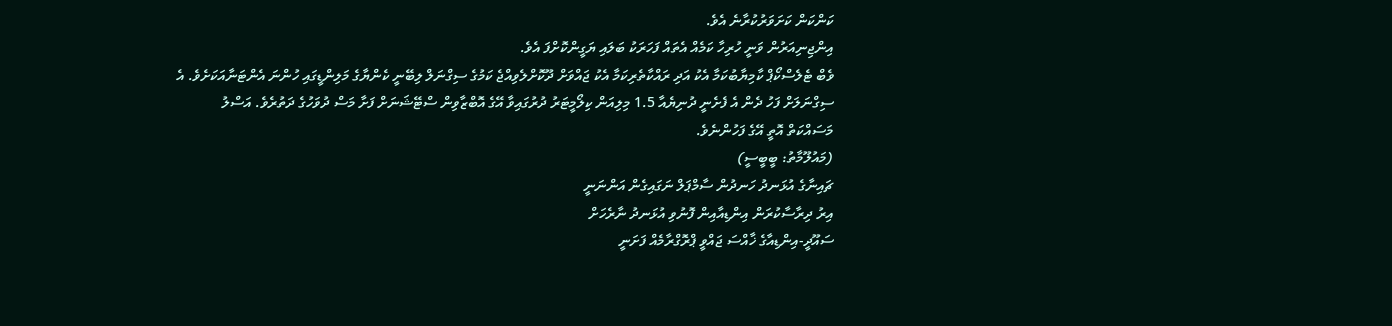ކަންކަން ކަށަވަރުކުރާނެ އެވެ.
އިންޖިނިއަރުން ވަނީ ހުރިހާ ކަމެއް އެތައް ފަހަރަކު ބަލައި ޔަގީންކޮށްފަ އެވެ.
ވެބް ޓެލެސްކޯޕް ކާމިޔާބުކަމާ އެކު އަދި ރައްކާތެރިކަމާ އެކު ޖައްވަށް ދޫކޮށްލެވިއްޖެ ކަމުގެ ސިގްނަލް ލިބޭނީ ކެންޔާގެ މަލިންޑީގައި ހުންނަ އެންޓަނާއަކަށެވެ. އެ ސިގްނަލަށް ފަހު ދެން އެ ފެށެނީ ދުނިޔެއާ 1.5 މިލިއަން ކިލޯމީޓަރު ދުރުގައިވާ އޭގެ އޮބްޒާވިން ސްޓޭޝަނަށް ފަށާ މަސް ދުވަހުގެ ދަތުރެވެ. އަސްލު މަސައްކަތް އޮތީ އޭގެ ފަހުންނެވެ.
(މައުލޫމާތު: ބީބީސީ)
ޗައިނާގެ އުޅަނދު ހަނދުން ސާމްޕަލް ނަގައިގެން އަންނަނީ
އިރު ދިރާސާކުރަން އިންޑިއާއިން ފޮނުވި އުޅަނދު ނާރެހަށް
ސައޫދީ-އިންޑިއާގެ ޚާއްސަ ޖައްވީ ޕްރޮގްރާމެއް ފަށަނީ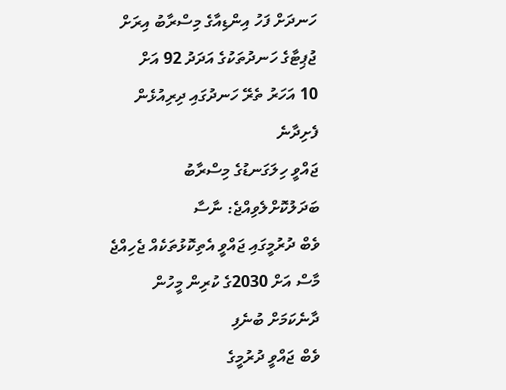ހަނދަށް ފަހު އިންޑިއާގެ މިސްރާބު އިރަށް
ޖުޕިޓާގެ ހަނދުތަކުގެ އަދަދު 92 އަށް
10 އަހަރު ތެރޭ ހަނދުގައި ދިރިއުޅެން ފެށިދާނެ
ޖައްވީ ހިލަގަނޑުގެ މިސްރާބު ބަދަލުކޮށްލެވިއްޖެ: ނާސާ
ވެބް ދުރުމީގައި ޖައްވީ އެތިކޮޅުތަކެއް ޖެހިއްޖެ
މާސް އަށް 2030ގެ ކުރިން މީހުން ދާނެކަމަށް ބުނެފި
ވެބް ޖައްވީ ދުރުމީގެ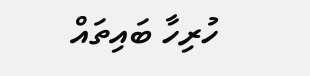ހުރިހާ ބައިތައް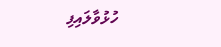ހުޅުވާލައިފި